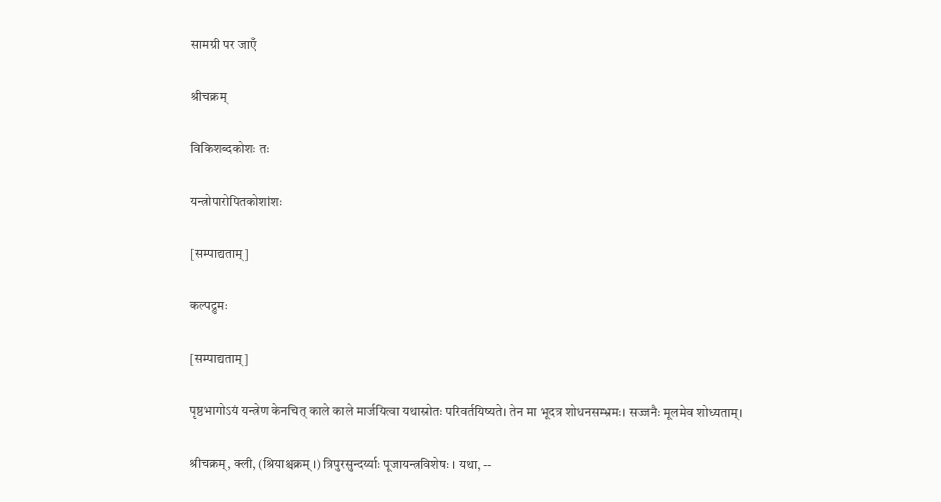सामग्री पर जाएँ

श्रीचक्रम्

विकिशब्दकोशः तः

यन्त्रोपारोपितकोशांशः

[सम्पाद्यताम्]

कल्पद्रुमः

[सम्पाद्यताम्]

पृष्ठभागोऽयं यन्त्रेण केनचित् काले काले मार्जयित्वा यथास्रोतः परिवर्तयिष्यते। तेन मा भूदत्र शोधनसम्भ्रमः। सज्जनैः मूलमेव शोध्यताम्।

श्रीचक्रम्, क्ली, (श्रियाश्चक्रम् ।) त्रिपुरसुन्दर्य्याः पूजायन्त्रविशेषः । यथा, --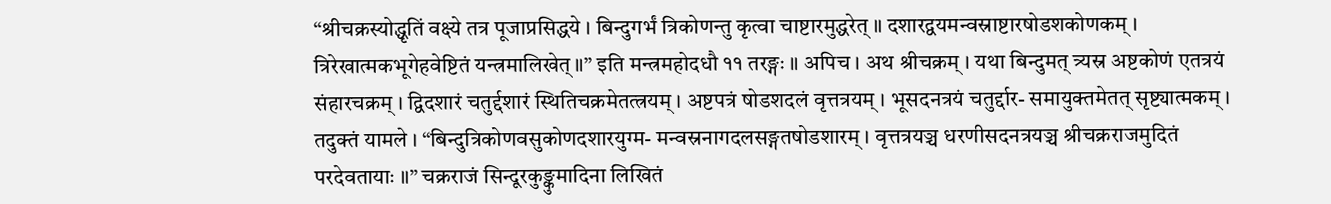“श्रीचक्रस्योद्धृतिं वक्ष्ये तत्र पूजाप्रसिद्धये । बिन्दुगर्भं त्रिकोणन्तु कृत्वा चाष्टारमुद्धरेत् ॥ दशारद्वयमन्वस्राष्टारषोडशकोणकम् । त्रिरेखात्मकभूगेहवेष्टितं यन्त्रमालिखेत् ॥” इति मन्त्रमहोदधौ ११ तरङ्गः ॥ अपिच । अथ श्रीचक्रम् । यथा बिन्दुमत् त्र्यस्र अष्टकोणं एतत्रयं संहारचक्रम् । द्विदशारं चतुर्द्दशारं स्थितिचक्रमेतत्त्रयम् । अष्टपत्रं षोडशदलं वृत्तत्रयम् । भूसदनत्रयं चतुर्द्दार- समायुक्तमेतत् सृष्ट्यात्मकम् । तदुक्तं यामले । “बिन्दुत्रिकोणवसुकोणदशारयुग्म- मन्वस्रनागदलसङ्गतषोडशारम् । वृत्तत्रयञ्च धरणीसदनत्रयञ्च श्रीचक्रराजमुदितं परदेवतायाः ॥” चक्रराजं सिन्दूरकुङ्कुमादिना लिखितं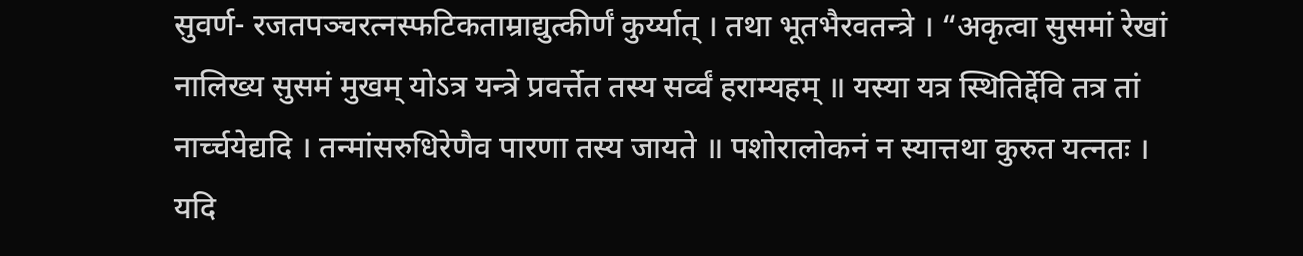सुवर्ण- रजतपञ्चरत्नस्फटिकताम्राद्युत्कीर्णं कुर्य्यात् । तथा भूतभैरवतन्त्रे । “अकृत्वा सुसमां रेखां नालिख्य सुसमं मुखम् योऽत्र यन्त्रे प्रवर्त्तेत तस्य सर्व्वं हराम्यहम् ॥ यस्या यत्र स्थितिर्द्देवि तत्र तां नार्च्चयेद्यदि । तन्मांसरुधिरेणैव पारणा तस्य जायते ॥ पशोरालोकनं न स्यात्तथा कुरुत यत्नतः । यदि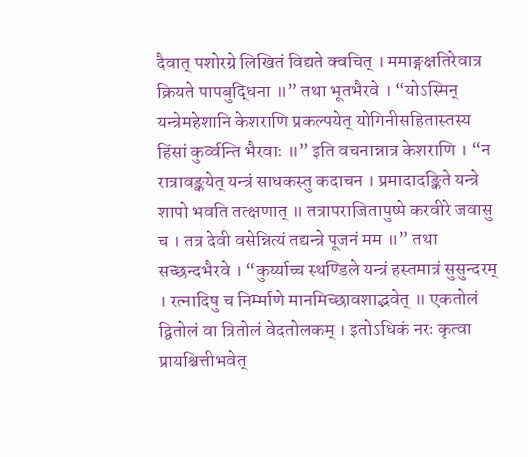दैवात् पशोरग्रे लिखितं विद्यते क्वचित् । ममाङ्गक्षतिरेवात्र क्रियते पापबुद्धिना ॥” तथा भूतभैरवे । “योऽस्मिन् यन्त्रेमहेशानि केशराणि प्रकल्पयेत् योगिनीसहितास्तस्य हिंसां कुर्व्वन्ति भैरवाः ॥” इति वचनान्नात्र केशराणि । “न रात्रावङ्कयेत् यन्त्रं साधकस्तु कदाचन । प्रमादादङ्किते यन्त्रे शापो भवति तत्क्षणात् ॥ तत्रापराजितापुष्पे करवीरे जवासु च । तत्र देवी वसेन्नित्यं तद्यन्त्रे पूजनं मम ॥” तथा सच्छन्दभैरवे । “कुर्य्याच्च स्थण्डिले यन्त्रं हस्तमात्रं सुसुन्दरम् । रत्नादिषु च निर्म्माणे मानमिच्छावशाद्भवेत् ॥ एकतोलं द्वितोलं वा त्रितोलं वेदतोलकम् । इतोऽधिकं नरः कृत्वा प्रायश्चित्तीभवेत्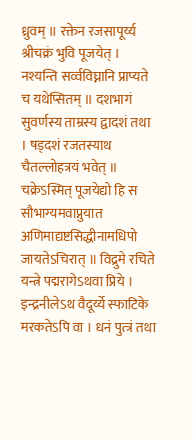ध्रुवम् ॥ रक्तेन रजसापूर्य्य श्रीचक्रं भुवि पूजयेत् । नश्यन्ति सर्व्वविघ्नानि प्राप्यते च यथेप्सितम् ॥ दशभागं सुवर्णस्य ताम्रस्य द्वादशं तथा । षड्दशं रजतस्याथ चैतल्लोहत्रयं भवेत् ॥ चक्रेऽस्मित् पूजयेद्यो हि स सौभाग्यमवाप्नुयात अणिमाद्यष्टसिद्धीनामधिपो जायतेऽचिरात् ॥ विद्रुमे रचिते यन्त्रे पद्मरागेऽथवा प्रिये । इन्द्रनीलेऽथ वैदूर्य्ये स्फाटिके मरकतेऽपि वा । धनं पुत्त्रं तथा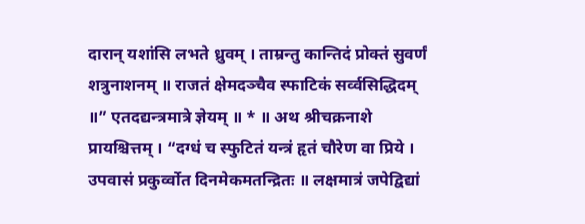दारान् यशांसि लभते ध्रुवम् । ताम्रन्तु कान्तिदं प्रोक्तं सुवर्णं शत्रुनाशनम् ॥ राजतं क्षेमदञ्चैव स्फाटिकं सर्व्वसिद्धिदम् ॥” एतदद्यन्त्रमात्रे ज्ञेयम् ॥ * ॥ अथ श्रीचक्रनाशे प्रायश्चित्तम् । “दग्धं च स्फुटितं यन्त्रं हृतं चौरेण वा प्रिये । उपवासं प्रकुर्व्वोत दिनमेकमतन्द्रितः ॥ लक्षमात्रं जपेद्विद्यां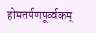होमतर्पणपूर्व्वकम्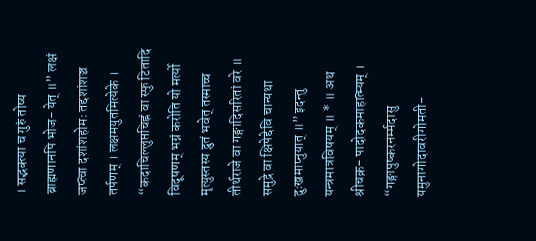। सद्भक्त्या च गुरुं तोष्य ब्राह्मणानपि भोज- येत् ॥” लक्षं जप्त्वा दशांशहोमः तद्दशांशञ्च तर्पणम् । लक्षमयुतमित्येके । “कदाचिल्लुप्तचिह्नं वा स्फु टितादि विदूषणम् भग्नं करोति यो मर्त्यो मृत्युस्तस्य द्रुतं भवेत् तस्माच्च तीर्थराजे वा गङ्गादिसरितां वरे ॥ समुद्रे वा क्षिपेद्देवि चान्यथा दुःखमाप्नुयात् ॥” इदन्तु यन्त्रमात्रविषयम् ॥ * ॥ अथ श्रीचक्र- पादोदकमाहात्म्यम् । “गङ्गापुष्करनर्म्मदासु यमुनागोदावरीगोमती-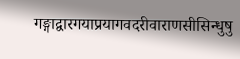गङ्गाद्वारगयाप्रयागवदरीवाराणसीसिन्धुषु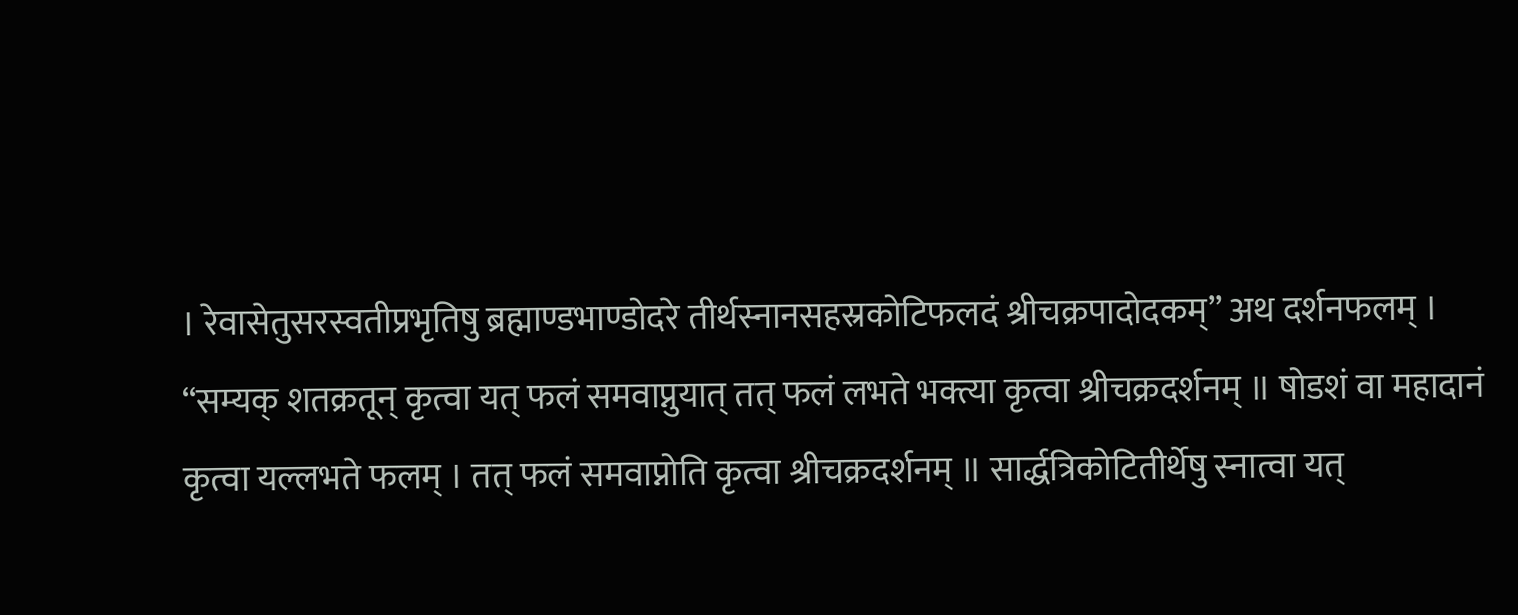। रेवासेतुसरस्वतीप्रभृतिषु ब्रह्माण्डभाण्डोदरे तीर्थस्नानसहस्रकोटिफलदं श्रीचक्रपादोदकम्” अथ दर्शनफलम् । “सम्यक् शतक्रतून् कृत्वा यत् फलं समवाप्नुयात् तत् फलं लभते भक्त्या कृत्वा श्रीचक्रदर्शनम् ॥ षोडशं वा महादानं कृत्वा यल्लभते फलम् । तत् फलं समवाप्नोति कृत्वा श्रीचक्रदर्शनम् ॥ सार्द्धत्रिकोटितीर्थेषु स्नात्वा यत्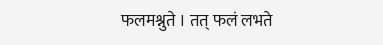फलमश्नुते । तत् फलं लभते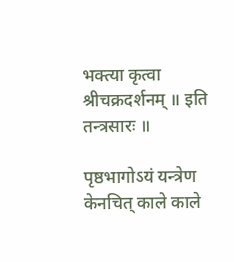भक्त्या कृत्वा श्रीचक्रदर्शनम् ॥ इति तन्त्रसारः ॥

पृष्ठभागोऽयं यन्त्रेण केनचित् काले काले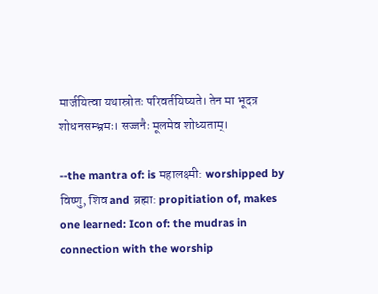मार्जयित्वा यथास्रोतः परिवर्तयिष्यते। तेन मा भूदत्र शोधनसम्भ्रमः। सज्जनैः मूलमेव शोध्यताम्।

--the mantra of: is महालक्ष्मी: worshipped by विष्णु, शिव and ब्रह्मा: propitiation of, makes one learned: Icon of: the mudras in connection with the worship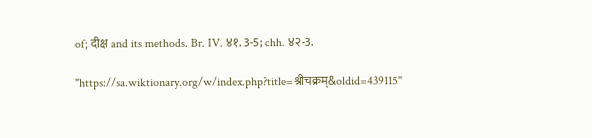of; दीक्ष and its methods. Br. IV. ४१. 3-5; chh. ४२-3.

"https://sa.wiktionary.org/w/index.php?title=श्रीचक्रम्&oldid=439115"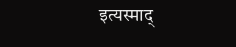इत्यस्माद्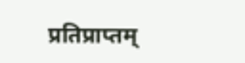प्रतिप्राप्तम्